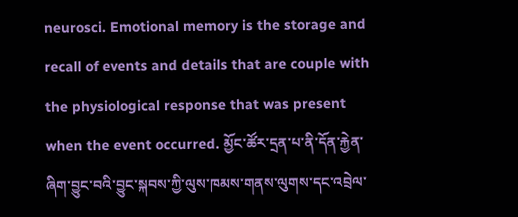neurosci. Emotional memory is the storage and recall of events and details that are couple with the physiological response that was present when the event occurred. མྱོང་ཚོར་དྲན་པ་ནི་དོན་རྐྱེན་ཞིག་བྱུང་བའི་བྱུང་སྐབས་ཀྱི་ལུས་ཁམས་གནས་ལུགས་དང་འབྲེལ་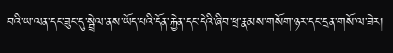བའི་ཡ་ལན་དང་ཟུང་དུ་སྦྲེལ་ནས་ཡོད་པའི་དོན་རྐྱེན་དང་དེའི་ཞིབ་ཕྲ་རྣམས་གསོག་ཉར་དང་དྲན་གསོ་ལ་ཟེར།